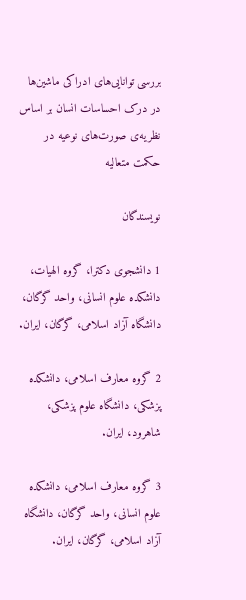بررسی توانایی‌های ادراکی ماشین‌ها در درک احساسات انسان بر اساس نظریه‌ی صورت‌های نوعیه در حکمت متعالیه

نویسندگان

1 دانشجوی دکترا، گروه الهیات، دانشکده علوم انسانی، واحد گرگان، دانشگاه آزاد اسلامی، گرگان، ایران.

2 گروه معارف اسلامی، دانشکده پزشکی، دانشگاه علوم پزشکی، شاهرود، ایران.

3 گروه معارف اسلامی، دانشکده علوم انسانی، واحد گرگان، دانشگاه آزاد اسلامی، گرگان، ایران.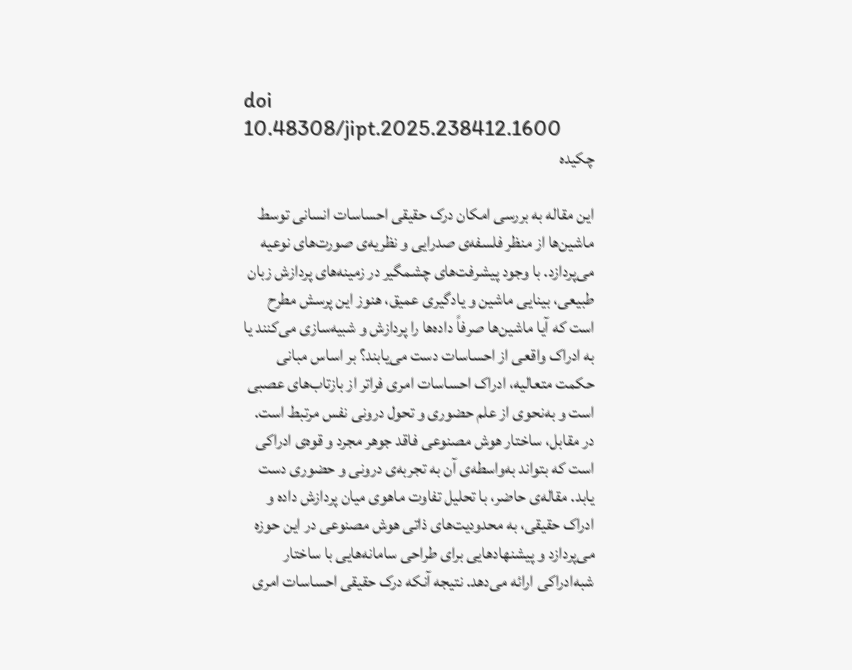doi
10.48308/jipt.2025.238412.1600
چکیده

این مقاله به بررسی امکان درک حقیقی احساسات انسانی توسط ماشین‌ها از منظر فلسفه‌ی صدرایی و نظریه‌ی صورت‌های نوعیه می‌پردازد. با وجود پیشرفت‌های چشمگیر در زمینه‌های پردازش زبان طبیعی، بینایی ماشین و یادگیری عمیق، هنوز این پرسش مطرح است که آیا ماشین‌ها صرفاً داده‌ها را پردازش و شبیه‌سازی می‌کنند یا به ادراک واقعی از احساسات دست می‌یابند؟ بر اساس مبانی حکمت متعالیه، ادراک احساسات امری فراتر از بازتاب‌های عصبی است و به‌نحوی از علم حضوری و تحول درونی نفس مرتبط است. در مقابل، ساختار هوش مصنوعی فاقد جوهر مجرد و قوه‌ی ادراکی است که بتواند به‌واسطه‌ی آن به تجربه‌ی درونی و حضوری دست یابد. مقاله‌ی حاضر، با تحلیل تفاوت ماهوی میان پردازش داده و ادراک حقیقی، به محدودیت‌های ذاتی هوش مصنوعی در این حوزه می‌پردازد و پیشنهادهایی برای طراحی سامانه‌هایی با ساختار شبه‌ادراکی ارائه می‌دهد. نتیجه آنکه درک حقیقی احساسات امری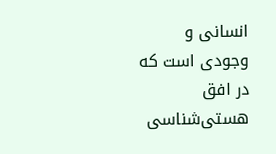انسانی و وجودی است که در افق هستی‌شناسی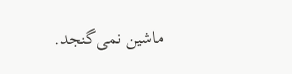ماشین نمی‌گنجد.